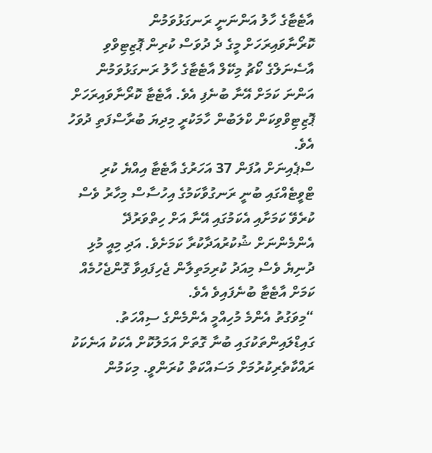އާޓެޓާގެ ހާލު އަންނަނީ ރަނގަޅުވަމުން
ކޮރޯނާވައިރަހަށް މީގެ ދެ ދުވަސް ކުރިން ޕޮޒިޓިވްވި އާސެނަލްގެ ކޯޗު މިކޭލް އާޓެޓާގެ ހާލު ރަނގަޅުވަމުން އަންނަ ކަމަށް އޭނާ ބުނެފި އެވެ. އާޓެޓާ ކޮރޯނާވައިރަހަށް ޕޮޒިޓިވްވިކަން ކްލަބުން ހާމަކުރީ މިދިޔަ ބުރާސްފަތި ދުވަހު އެވެ.
ސްޕެއިނަށް އުފަން 37 އަހަރުގެ އާޓެޓާ އިއްޔެ ކުރި ޓްވީޓެއްގައި ބުނީ ރަނގުވާކަމުގެ އިހުސާސް މިހާރު ވެސް ކުރެވޭ ކަމަށާއި އެކަމުގައި އޭނާ އަށް ހިތްވަރުދޭ އެންމެންނަށް ޝުކުރުއަދާކުރާ ކަމަށެވެ. އަދި މިއީ މުޅި ދުނިޔެ ވެސް މިއަދު ކުރިމަތިލާން ޖެހިފައިވާ ގޮންޖެހުމެއް ކަމަށް އާޓެޓާ ބުނެފައިވެ އެވެ.
“މިވަގުތު އެންމެ މުހިއްމީ އެންމެންގެ ސިއްހަތު. ގައިޑްލައިންތަކުގައި ބުނާ ގޮތަށް އަމަލުކޮށް އެކަކު އަނެކަކު ރައްކާތެރިކުރުމަށް މަސައްކަތް ކުރަންވީ. މިކަމުން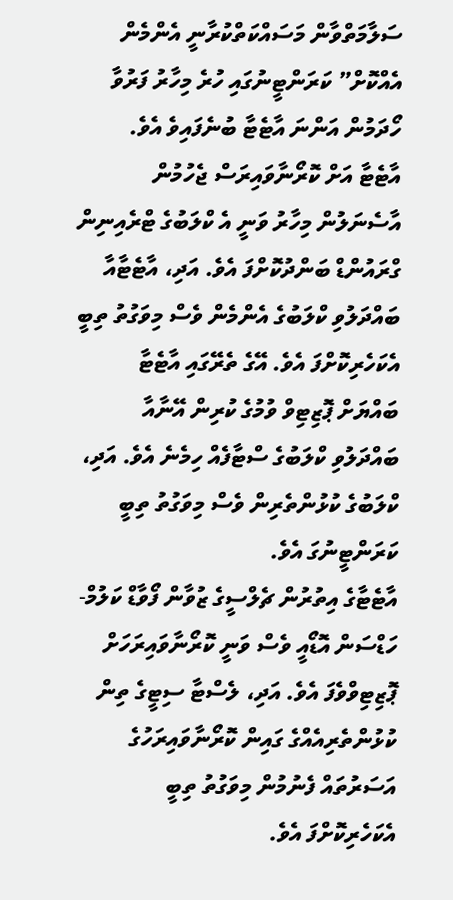ސަލާމަތްވާން މަސައްކަތްކުރާނީ އެންމެން އެއްކޮށް” ކަރަންޓީނުގައި ހުރެ މިހާރު ފަރުވާ ހޯދަމުން އަންނަ އާޓެޓާ ބުނެފައިވެ އެވެ.
އާޓެޓާ އަށް ކޮރޯނާވައިރަސް ޖެހުމުން އާސެނަލުން މިހާރު ވަނީ އެ ކްލަބުގެ ޓްރެއިނިން ގްރައުންޑް ބަންދުކޮށްފަ އެވެ. އަދި، އާޓެޓާއާ ބައްދަލުވި ކްލަބުގެ އެންމެން ވެސް މިވަގުތު ތިބީ އެކަހެރިކޮށްފަ އެވެ. އޭގެ ތެރޭގައި އާޓެޓާ ބައްޔަށް ޕޮޒިޓިވް ވުމުގެ ކުރިން އޭނާއާ ބައްދަލުވި ކްލަބުގެ ސްޓާފެއް ހިމެނެ އެވެ. އަދި، ކްލަބުގެ ކުޅުންތެރިން ވެސް މިވަގުތު ތިބީ ކަރަންޓީނުގަ އެވެ.
އާޓެޓާގެ އިތުރުން ޗެލްސީގެ ޒުވާން ފޯވާޑް ކަލުމް-ހަޑްސަން އޮޑޯއީ ވެސް ވަނީ ކޮރޯނާވައިރަހަށް ޕޮޒިޓިވްވެފަ އެވެ. އަދި، ލެސްޓާ ސިޓީގެ ތިން ކުޅުންތެރިއެއްގެ ގައިން ކޮރޯނާވައިރަހުގެ އަސަރުތައް ފެނުމުން މިވަގުތު ތިބީ އެކަހެރިކޮށްފަ އެވެ.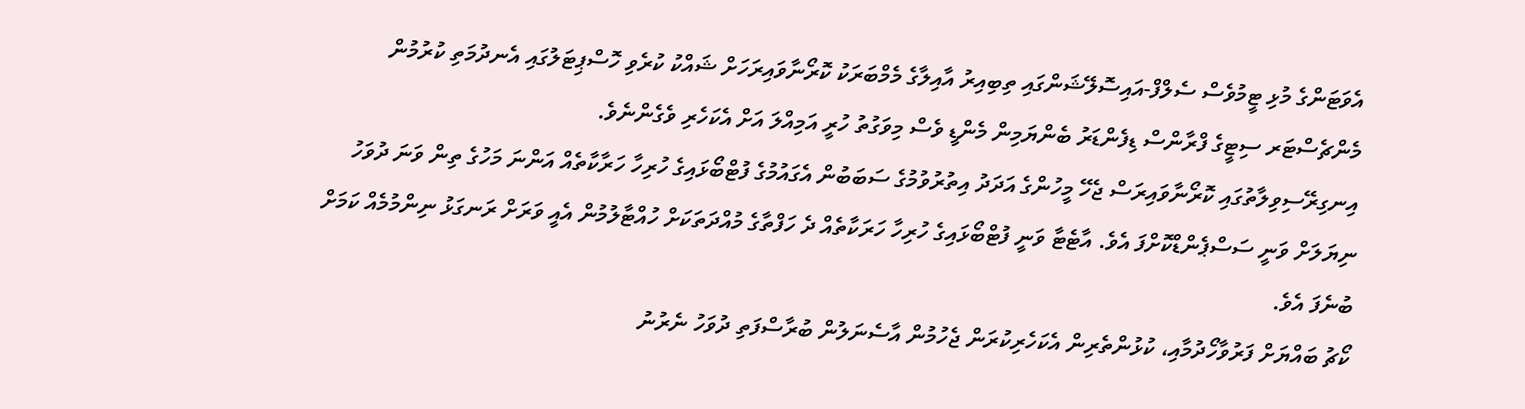އެވަޓަންގެ މުޅި ޓީމުވެސް ސެލްފް-އައިސޮލޭޝަންގައި ތިބިއިރު އާއިލާގެ މެމްބަރަކު ކޮރޯނާވައިރަހަށް ޝައްކު ކުރެވި ހޮސްޕިޓަލުގައި އެނދުމަތި ކުރުމުން މެންޗެސްޓަރ ސިޓީގެ ފްރާންސް ޑިފެންޑަރު ބެންޔަމިން މެންޑީ ވެސް މިވަގުތު ހުރީ އަމިއްލަ އަށް އެކަހެރި ވެގެންނެވެ.
އިނގިރޭސިވިލާތުގައި ކޮރޯނާވައިރަސް ޖެހޭ މީހުންގެ އަދަދު އިތުރުވުމުގެ ސަބަބުން އެގައުމުގެ ފުޓްބޯޅައިގެ ހުރިހާ ހަރާކާތެއް އަންނަ މަހުގެ ތިން ވަނަ ދުވަހު ނިޔަލަށް ވަނީ ސަސްޕެންޑްކޮށްފަ އެވެ. އާޓެޓާ ވަނީ ފުޓްބޯޅައިގެ ހުރިހާ ހަރަކާތެއް ދެ ހަފްތާގެ މުއްދަތަކަށް ހުއްޓާލުމުން އެއީ ވަރަށް ރަނގަޅު ނިންމުމެއް ކަމަށް ބުނެފަ އެވެ.
ކޯޗު ބައްޔަށް ފަރުވާހޯދުމާއި، ކުޅުންތެރިން އެކަހެރިކުރަން ޖެހުމުން އާސެނަލުން ބުރާސްފަތި ދުވަހު ނެރުނު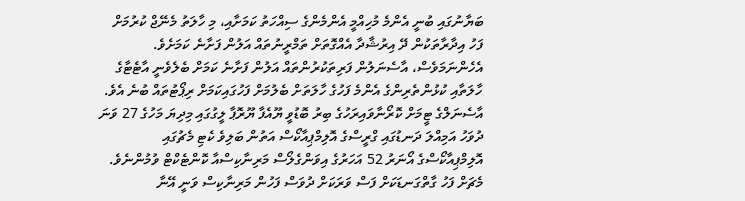ބަޔާނުގައި ބުނީ އެންމެ މުހިއްމީ އެންމެންގެ ސިއްހަތު ކަމަށާއި، މި ހާލަތު މެނޭޖް ކުރުމަށް ފަހު އިދާރާތަކުން ދޭ އިރުޝާދާ އެއްގޮތަށް ތަމްރީނުތައް އަލުން ފަށާނެ ކަމަށެވެ. އެހެންނަމަވެސް، އާސެނަލުން ފަރިތަކުރުންތައް އަލުން ފަށާނެ ކަމަށް ބެލެވެނީ އާޓެޓާގެ ހާލަތާއި ކުޅުންތެރިންގެ އެންމެ ފަހުގެ ހާލަތަށް ބެލުމަށް ފަހުގައިކަމަށް ރިޕޯޓުތައް ބުނެ އެވެ.
އާސެނަލްގެ ޓީމަށް ކޮރޯނާވައިރަހުގެ ބިރު ބޮޑުވީ ޔޫއެފާ ޔޫރޮޕާ ލީގުގައި މިދިޔަ މަހުގެ 27 ވަނަ ދުވަހު އަމިއްލަ ދަނޑުގައި ގްރީސްގެ އޮލިމްޕިއާކޯސް އަތުން ބަލިވެ ކެޓި މެޗުގައި އޮލިމްޕިއާކޯސްގެ އޯނަރު 52 އަހަރުގެ އިވަންގެލޯސް މަރިނާކިސްއާ ކޮންޓެކްޓް ވުމުންނެވެ. މެޗަށް ފަހު ގާތްގަނޑަކަށް ފަސް ވަރަކަށް ދުވަސް ފަހުން މަރިނާކިސް ވަނީ އޭނާ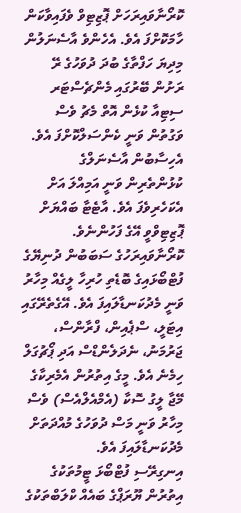ކޮރޯނާވައިރަހަށް ޕޮޒިޓިވް ވެފައިވާކަން ހާމަކޮށްފަ އެވެ. އެހެންވެ އާސެނަލުން މިދިޔަ ހަފްތާގެ ބުދަ ދުވަހުގެ ރޭ ރަށުން ބޭރުގައި މެންޗެސްޓަރ ސިޓިއާ ކުޅެން އޮތް މެޗު ވެސް ވަގުތުން ވަނީ ކެންސަލްކޮށްފަ އެވެ. އެހިސާބުން އާސެނަލްގެ ކުޅުންތެރިން ވަނީ އަމިއްލަ އަށް އެކަހެރިވެފަ އެވެ. އާޓެޓާ ބައްޔަށް ޕޮޒިޓިވްވީ އޭގެ ފަހުންނެވެ.
ކޮރޯނާވައިރަހުގެ ސަބަބުން ދުނިޔޭގެ ފުޓްބޯޅައިގެ ބޮޑެތި ހުރިހާ ލީގެއް މިހާރު ވަނީ މެދުކަނޑާލައިފަ އެވެ. އޭގެތެރޭގައި އިޓަލީ، ސްޕެއިން، ފްރާންސް، ޖަރުމަނު، ނެދަލެންޑްސް އަދި ޕޯޗުގަލް ހިމެނެ އެވެ. މީގެ އިތުރުން އެމެރިކާގެ މޭޖާ ލީގު ސޮކާ (އެމްއެލްއެސް) ވެސް މިހާރު ވަނީ މަސް ދުވަހުގެ މުއްދަތަށް މެދުކަނޑާލައިފަ އެވެ.
އިނގިރޭސި ފުޓްބޯޅަ ޓީމުތަކުގެ އިތުރުން ޔޫރަޕްގެ ބައެއް ކްލަބްތަކުގެ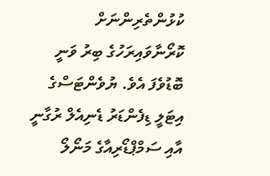ކުޅުންތެރިންނަށް ކޮރޯނާވައިރަހުގެ ބިރު ވަނީ ބޮޑުވެފަ އެވެ. ޔުވެންޓަސްގެ އިޓަލީ ޑިފެންޑަރު ޑެނިއެލް ރުގާނީ އާއި ސަމްޕްޑޯރިއާގެ މަނޯލޯ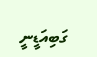ގަބިއަޑީނީ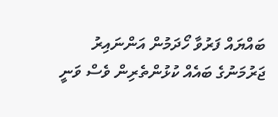ބައްޔައް ފަރުވާ ހޯދަމުން އަންނައިރު ޖަރުމަނުގެ ބައެއް ކުޅުންތެރިން ވެސް ވަނީ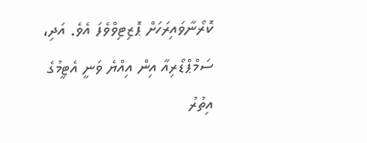ކޮރޯނާވައިރަހަށް ޕޮޒިޓިވްވެފަ އެވެ. އަދި، ސަމްޕްޑޯރިއާ އިން އިއްޔެ ވަނީ އެޓީމުގެ އިތުރު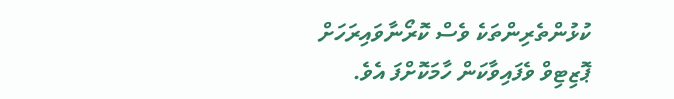ކުޅުންތެރިންތަކެ ވެސް ކޮރޯނާވައިރަހަށް ޕޮޒިޓިވް ވެފައިވާކަން ހާމަކޮށްފަ އެވެ.